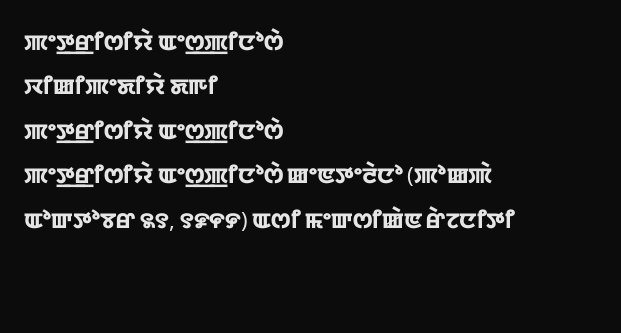ꯄꯦꯇ꯭ꯔꯤꯁꯤꯌꯥ ꯑꯦꯁ꯭ꯄꯤꯅꯣꯁꯥ
ꯋꯤꯀꯤꯄꯦꯗꯤꯌꯥ ꯗꯒꯤ
ꯄꯦꯇ꯭ꯔꯤꯁꯤꯌꯥ ꯑꯦꯁ꯭ꯄꯤꯅꯣꯁꯥ
ꯄꯦꯇ꯭ꯔꯤꯁꯤꯌꯥ ꯑꯦꯁ꯭ꯄꯤꯅꯣꯁꯥ ꯀꯦꯟꯇꯦꯂꯥꯅꯣ (ꯄꯣꯀꯄꯥ ꯑꯣꯛꯇꯣꯕꯔ ꯲꯱, ꯱꯹꯵꯸) ꯑꯁꯤ ꯃꯦꯛꯁꯤꯀꯥꯟ ꯔꯥꯖꯅꯤꯇꯤ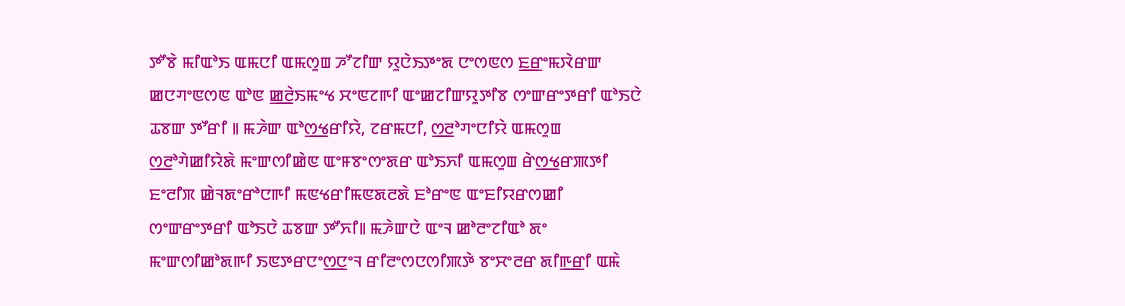ꯇꯧꯕꯥ ꯃꯤꯑꯣꯏ ꯑꯃꯅꯤ ꯑꯃꯁꯨꯡ ꯍꯧꯖꯤꯛ ꯌꯨꯅꯥꯏꯇꯦꯗ ꯅꯦꯁꯟꯁ ꯐ꯭ꯔꯦꯃꯋꯥꯔꯛ ꯀꯅꯚꯦꯟꯁꯟ ꯑꯣꯟ ꯀ꯭ꯂꯥꯏꯃꯦꯠ ꯆꯦꯟꯖꯒꯤ ꯑꯦꯀꯖꯤꯛꯌꯨꯇꯤꯕ ꯁꯦꯛꯔꯦꯇꯔꯤ ꯑꯣꯏꯅꯥ ꯊꯕꯛ ꯇꯧꯔꯤ ꯫ ꯃꯍꯥꯛ ꯑꯣꯁ꯭ꯠꯔꯤꯌꯥ, ꯖꯔꯃꯅꯤ, ꯁ꯭ꯂꯣꯚꯦꯅꯤꯌꯥ ꯑꯃꯁꯨꯡ ꯁ꯭ꯂꯣꯚꯥꯀꯤꯌꯥꯗꯥ ꯃꯦꯛꯁꯤꯀꯥꯟ ꯑꯦꯝꯕꯦꯁꯦꯗꯔ ꯑꯣꯏꯈꯤ ꯑꯃꯁꯨꯡ ꯔꯥꯁ꯭ꯠꯔꯄꯇꯤ ꯐꯦꯂꯤꯞ ꯀꯥꯜꯗꯦꯔꯣꯅꯒꯤ ꯃꯟꯠꯔꯤꯃꯟꯗꯂꯗꯥ ꯐꯣꯔꯦꯟ ꯑꯦꯐꯤꯌꯔꯁꯀꯤ ꯁꯦꯛꯔꯦꯇꯔꯤ ꯑꯣꯏꯅꯥ ꯊꯕꯛ ꯇꯧꯈꯤ꯫ ꯃꯍꯥꯛꯅꯥ ꯑꯦꯜ ꯀꯣꯂꯦꯖꯤꯑꯣ ꯗꯦ ꯃꯦꯛꯁꯤꯀꯣꯗꯒꯤ ꯏꯟꯇꯔꯅꯦꯁ꯭ꯅꯦꯜ ꯔꯤꯂꯦꯁꯅꯁꯤꯄꯇꯥ ꯕꯦꯆꯦꯂꯔ ꯗꯤꯒ꯭ꯔꯤ ꯑꯃꯥ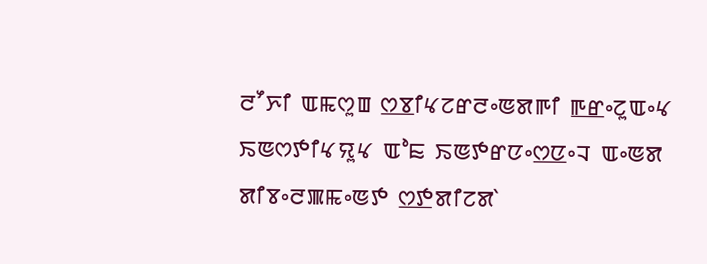ꯂꯧꯈꯤ ꯑꯃꯁꯨꯡ ꯁ꯭ꯕꯤꯠꯖꯔꯂꯦꯟꯗꯒꯤ ꯒ꯭ꯔꯦꯖꯨꯑꯦꯠ ꯏꯟꯁꯇꯤꯠꯌꯨꯠ ꯑꯣꯐ ꯏꯟꯇꯔꯅꯦꯁ꯭ꯅꯦꯜ ꯑꯦꯟꯗ ꯗꯤꯕꯦꯂꯄꯃꯦꯟꯇ ꯁ꯭ꯇꯗꯤꯖꯗꯥ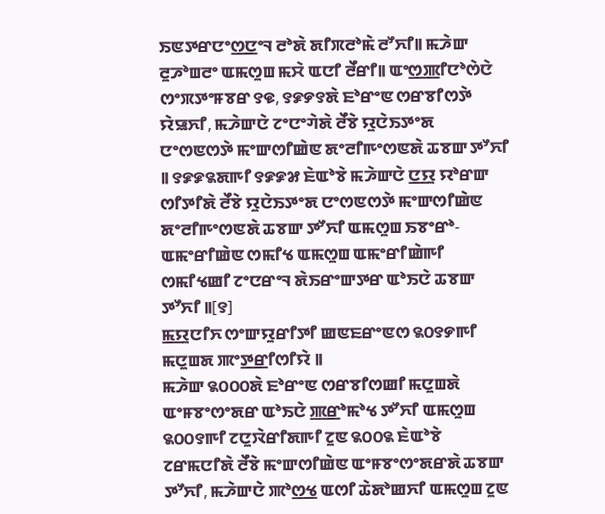ꯏꯟꯇꯔꯅꯦꯁ꯭ꯅꯦꯜ ꯂꯣꯗꯥ ꯗꯤꯞꯂꯣꯃꯥ ꯂꯧꯈꯤ꯫ ꯃꯍꯥꯛ ꯂꯨꯍꯣꯡꯂꯦ ꯑꯃꯁꯨꯡ ꯃꯆꯥ ꯑꯅꯤ ꯂꯩꯔꯤ꯫ ꯑꯦꯁ꯭ꯄꯤꯅꯣꯁꯥꯅꯥ ꯁꯦꯞꯇꯦꯝꯕꯔ ꯱꯶, ꯱꯹꯸꯱ꯗꯥ ꯐꯣꯔꯦꯟ ꯁꯔꯕꯤꯁꯇꯥ ꯌꯥꯎꯈꯤ, ꯃꯍꯥꯛꯅꯥ ꯖꯦꯅꯦꯚꯥꯗꯥ ꯂꯩꯕꯥ ꯌꯨꯅꯥꯏꯇꯦꯗ ꯅꯦꯁꯟꯁꯇꯥ ꯃꯦꯛꯁꯤꯀꯥꯟ ꯗꯦꯂꯤꯒꯦꯁꯟꯗꯥ ꯊꯕꯛ ꯇꯧꯈꯤ ꯫ ꯱꯹꯹꯲ꯗꯒꯤ ꯱꯹꯹꯷ ꯐꯥꯑꯣꯕꯥ ꯃꯍꯥꯛꯅꯥ ꯅ꯭ꯌꯨ ꯌꯣꯔꯛ ꯁꯤꯇꯤꯗꯥ ꯂꯩꯕꯥ ꯌꯨꯅꯥꯏꯇꯦꯗ ꯅꯦꯁꯟꯁꯇꯥ ꯃꯦꯛꯁꯤꯀꯥꯟ ꯗꯦꯂꯤꯒꯦꯁꯟꯗꯥ ꯊꯕꯛ ꯇꯧꯈꯤ ꯑꯃꯁꯨꯡ ꯏꯕꯦꯔꯣ-ꯑꯃꯦꯔꯤꯀꯥꯟ ꯁꯃꯤꯠ ꯑꯃꯁꯨꯡ ꯑꯃꯦꯔꯤꯀꯥꯒꯤ ꯁꯃꯤꯠꯀꯤ ꯖꯦꯅꯔꯦꯜ ꯗꯥꯏꯔꯦꯛꯇꯔ ꯑꯣꯏꯅꯥ ꯊꯕꯛ ꯇꯧꯈꯤ ꯫[꯱]
ꯃ꯭ꯌꯨꯅꯤꯈ ꯁꯦꯛꯌꯨꯔꯤꯇꯤ ꯀꯟꯐꯔꯦꯟꯁ ꯲꯰꯱꯸ꯒꯤ ꯃꯅꯨꯡꯗ ꯄꯦꯇ꯭ꯔꯤꯁꯤꯌꯥ ꯫
ꯃꯍꯥꯛ ꯲꯰꯰꯰ꯗꯥ ꯐꯣꯔꯦꯟ ꯁꯔꯕꯤꯁꯀꯤ ꯃꯅꯨꯡꯗꯥ ꯑꯦꯝꯕꯦꯁꯦꯗꯔ ꯑꯣꯏꯅꯥ ꯄ꯭ꯔꯣꯃꯣꯠ ꯇꯧꯈꯤ ꯑꯃꯁꯨꯡ ꯲꯰꯰꯱ꯒꯤ ꯖꯅꯨꯋꯥꯔꯤꯗꯒꯤ ꯖꯨꯟ ꯲꯰꯰꯲ ꯐꯥꯑꯣꯕꯥ ꯖꯔꯃꯅꯤꯗꯥ ꯂꯩꯕꯥ ꯃꯦꯛꯁꯤꯀꯥꯟ ꯑꯦꯝꯕꯦꯁꯦꯗꯔꯗꯥ ꯊꯕꯛ ꯇꯧꯈꯤ, ꯃꯍꯥꯛꯅꯥ ꯄꯣꯁ꯭ꯠ ꯑꯁꯤ ꯊꯥꯗꯣꯀꯈꯤ ꯑꯃꯁꯨꯡ ꯖꯨꯟ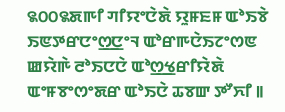꯲꯰꯰꯲ꯗꯒꯤ ꯚꯤꯌꯦꯅꯥꯗꯥ ꯌꯨꯝꯐꯝ ꯑꯣꯏꯕꯥ ꯏꯟꯇꯔꯅꯦꯁ꯭ꯅꯦꯜ ꯑꯣꯔꯒꯅꯥꯏꯖꯦꯁꯟ ꯀꯌꯥꯒꯥ ꯂꯣꯏꯅꯅꯥ ꯑꯣꯁ꯭ꯠꯔꯤꯌꯥꯗꯥ ꯑꯦꯝꯕꯦꯁꯦꯗꯔ ꯑꯣꯏꯅꯥ ꯊꯕꯛ ꯇꯧꯈꯤ ꯫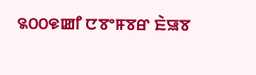꯲꯰꯰꯶ꯀꯤ ꯅꯕꯦꯝꯕꯔ ꯐꯥꯎꯕ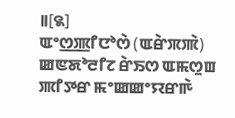꯫[꯲]
ꯑꯦꯁ꯭ꯄꯤꯅꯣꯁꯥ (ꯑꯔꯥꯞꯄꯥ) ꯀꯟꯗꯣꯂꯤꯖ ꯔꯥꯏꯁ ꯑꯃꯁꯨꯡ ꯄꯤꯇꯔ ꯃꯦꯀꯀꯦꯌꯔꯒꯥ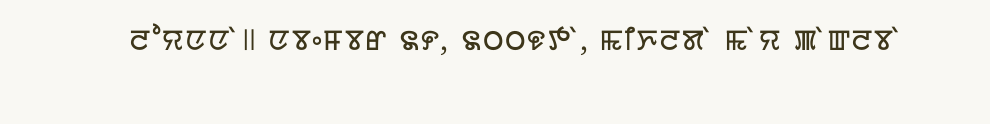ꯂꯣꯌꯅꯅꯥ꯫ ꯅꯕꯦꯝꯕꯔ ꯲꯸, ꯲꯰꯰꯶ꯇꯥ, ꯃꯤꯈꯂꯗꯥ ꯃꯥꯌ ꯄꯥꯛꯂꯕꯥ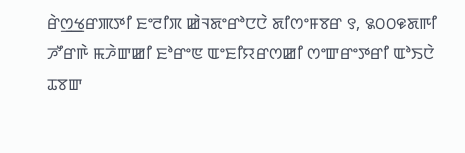ꯔꯥꯁ꯭ꯠꯔꯄꯇꯤ ꯐꯦꯂꯤꯞ ꯀꯥꯜꯗꯦꯔꯣꯅꯅꯥ ꯗꯤꯁꯦꯝꯕꯔ ꯱, ꯲꯰꯰꯶ꯗꯒꯤ ꯍꯧꯔꯒꯥ ꯃꯍꯥꯛꯀꯤ ꯐꯣꯔꯦꯟ ꯑꯦꯐꯤꯌꯔꯁꯀꯤ ꯁꯦꯛꯔꯦꯇꯔꯤ ꯑꯣꯏꯅꯥ ꯊꯕꯛ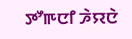ꯇꯧꯒꯅꯤ ꯍꯥꯌꯅꯥ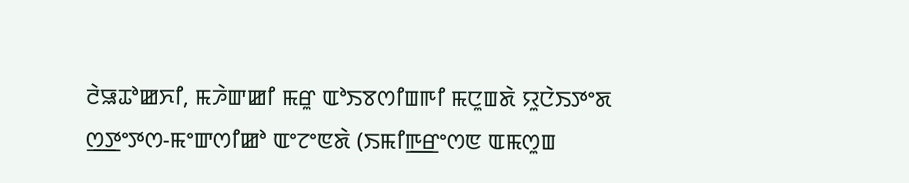ꯂꯥꯎꯊꯣꯀꯈꯤ, ꯃꯍꯥꯛꯀꯤ ꯃꯔꯨ ꯑꯣꯏꯕꯁꯤꯡꯒꯤ ꯃꯅꯨꯡꯗꯥ ꯌꯨꯅꯥꯏꯇꯦꯗ ꯁ꯭ꯇꯦꯇꯁ-ꯃꯦꯛꯁꯤꯀꯣ ꯑꯦꯖꯦꯟꯗꯥ (ꯏꯃꯤꯒ꯭ꯔꯦꯁꯟ ꯑꯃꯁꯨꯡ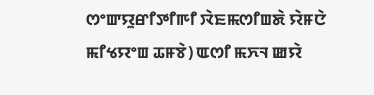ꯁꯦꯛꯌꯨꯔꯤꯇꯤꯒꯤ ꯋꯥꯐꯃꯁꯤꯡꯗꯥ ꯌꯥꯝꯅꯥ ꯃꯤꯠꯌꯦꯡ ꯊꯝꯕꯥ) ꯑꯁꯤ ꯃꯈꯜ ꯀꯌꯥ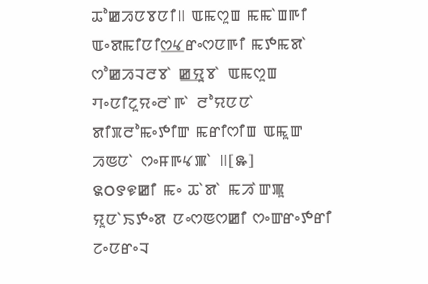ꯊꯣꯀꯍꯅꯕꯅꯤ꯫ ꯑꯃꯁꯨꯡ ꯃꯃꯥꯡꯒꯤ ꯑꯦꯗꯃꯤꯅꯤꯁ꯭ꯠꯔꯦꯁꯅꯒꯤ ꯃꯇꯃꯗꯥ ꯁꯣꯀꯍꯜꯂꯕꯥ ꯀ꯭ꯌꯨꯕꯥ ꯑꯃꯁꯨꯡ ꯚꯦꯅꯤꯖꯨꯌꯦꯂꯥꯒꯥ ꯂꯣꯌꯅꯅꯥ ꯗꯤꯞꯂꯣꯃꯦꯇꯤꯛ ꯃꯔꯤꯁꯤꯡ ꯑꯃꯨꯛ ꯍꯟꯅꯥ ꯁꯦꯝꯒꯠꯄꯥ ꯫[꯳]
꯲꯰꯱꯶ꯀꯤ ꯃꯦ ꯊꯥꯗꯥ ꯃꯍꯥꯛꯄꯨ ꯌꯨꯅꯥꯏꯇꯦꯗ ꯅꯦꯁꯟꯁꯀꯤ ꯁꯦꯛꯔꯦꯇꯔꯤ ꯖꯦꯅꯔꯦꯜ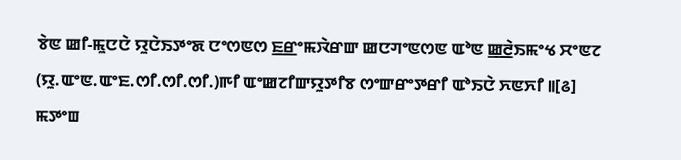ꯕꯥꯟ ꯀꯤ-ꯃꯨꯅꯅꯥ ꯌꯨꯅꯥꯏꯇꯦꯗ ꯅꯦꯁꯟꯁ ꯐ꯭ꯔꯦꯃꯋꯥꯔꯛ ꯀꯅꯚꯦꯟꯁꯟ ꯑꯣꯟ ꯀ꯭ꯂꯥꯏꯃꯦꯠ ꯆꯦꯟꯖ (ꯌꯨ.ꯑꯦꯟ.ꯑꯦꯐ.ꯁꯤ.ꯁꯤ.ꯁꯤ.)ꯒꯤ ꯑꯦꯀꯖꯤꯛꯌꯨꯇꯤꯕ ꯁꯦꯛꯔꯦꯇꯔꯤ ꯑꯣꯏꯅꯥ ꯈꯟꯈꯤ ꯫[꯴]
ꯃꯇꯦꯡ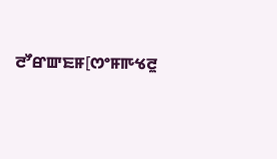ꯂꯧꯔꯛꯐꯝ[ꯁꯦꯝꯒꯠꯂꯨ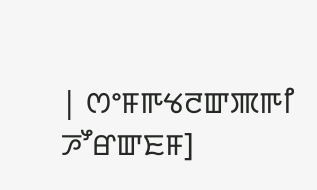| ꯁꯦꯝꯒꯠꯂꯛꯄꯒꯤ ꯍꯧꯔꯛꯐꯝ]